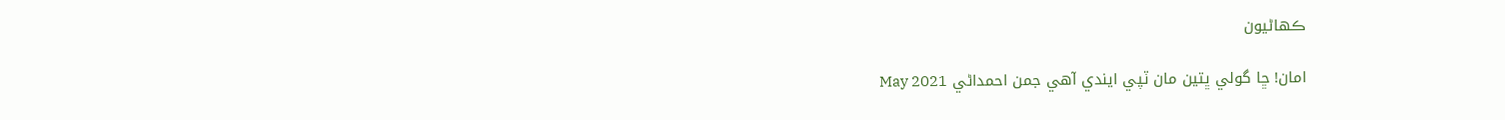ڪهاڻيون

امان! ڇا گولي ڀتين مان ٽپي ايندي آهي جمن احمداڻي May 2021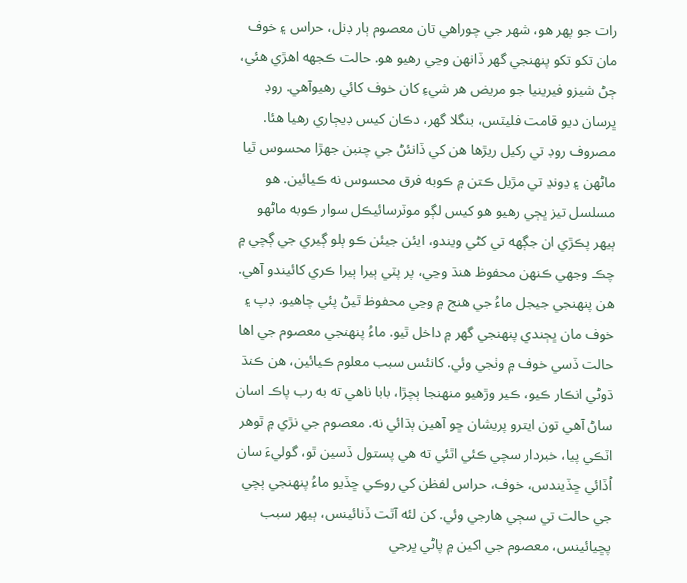رات جو پهر هو، شھر جي چوراهي تان معصوم ٻار ڊنل، حراس ۽ خوف مان تکو تکو پنهنجي گهر ڏانهن وڃي رهيو هو. حالت ڪجهه اهڙي هئي، ڄڻ شيزو فيرينيا جو مريض ھر شيءِ کان خوف کائي رهيوآھي. روڊ ڀرسان ديو قامت فليٽس، بنگلا گهر، دڪان کيس ڊيڄاري رهيا هئا. مصروف روڊ تي رکيل ريڙھا هن کي ڏانئڻ جي چنبن جهڙا محسوس ٿيا ماڻھن ۽ ڍونڍ تي مڙيل ڪتن ۾ ڪوبه فرق محسوس نه ڪيائين. هو مسلسل تيز ڀڄي رهيو هو کيس لڳو موٽرسائيڪل سوار ڪوبه ماڻھو ٻيهر پڪڙي ان جڳهه تي کڻي ويندو، ايئن جيئن ڪو ٻلو ڳيري جي ڳچي ۾ چڪ وجهي ڪنهن محفوظ ھنڌ وڃي، پر پٽي ٻيرا ٻيرا ڪري کائيندو آھي. هن پنهنجي جيجل ماءُ جي هنج ۾ وڃي محفوظ ٿيڻ پئي چاهيو. ڊپ ۽ خوف مان ڀڄندي پنهنجي گهر ۾ داخل ٿيو. ماءُ پنهنجي معصوم جي اها حالت ڏسي خوف ۾ وٺجي وئي. کانئس سبب معلوم ڪيائين، هن ڪنڌ ڌوڻي انڪار ڪيو، ڪير وڙھيو منهنجا ٻچڙا، بابا ناهي ته به رب پاڪ اسان ساڻ آهي تون ايترو پريشان ڇو آھين ٻڌائي نه. معصوم جي نڙي ۾ ٿوهر اٽڪي پيا، خبردار سچي ڪئي اٿئي ته هي پستول ڏسين ٿو، گوليءَ سان اۡڏائي ڇڏيندس، خوف، حراس لفظن کي روڪي ڇڏيو ماءُ پنهنجي ٻچي جي حالت تي سڄي هارجي وئي. کن لئه آٿت ڏنائينس، ٻيهر سبب پڇيائينس، معصوم جي اکين ۾ پاڻي ڀرجي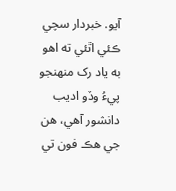آيو. خبردار سچي ڪئي اٿئي ته اهو به ياد رک منهنجو پيءُ وڏو اديب دانشور آھي، هن جي هڪ فون تي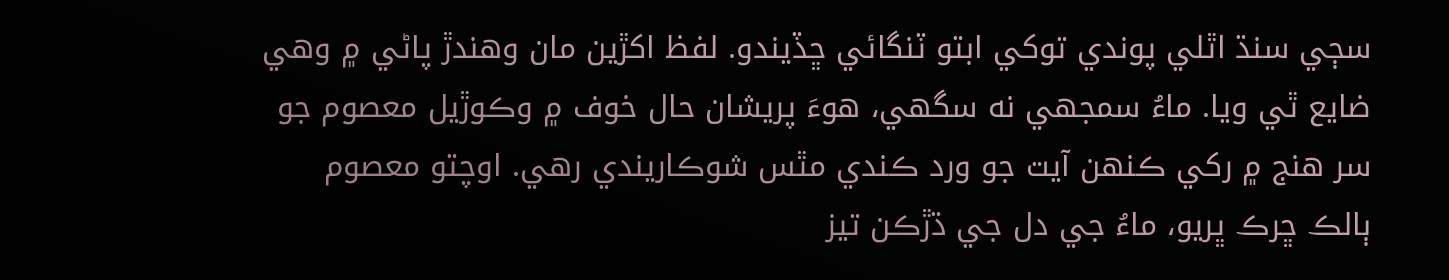سڄي سنڌ اٿلي پوندي توکي ابتو ٽنگائي ڇڏيندو. لفظ اکڙين مان وهندڙ پاڻي ۾ وهي ضايع ٿي ويا. ماءُ سمجهي نه سگهي، هوءَ پريشان حال خوف ۾ وڪوڙيل معصوم جو سر هنج ۾ رکي ڪنهن آيت جو ورد ڪندي مٿس شوڪاريندي رهي. اوچتو معصوم ٻالڪ ڇرڪ ڀريو، ماءُ جي دل جي ڌڙڪن تيز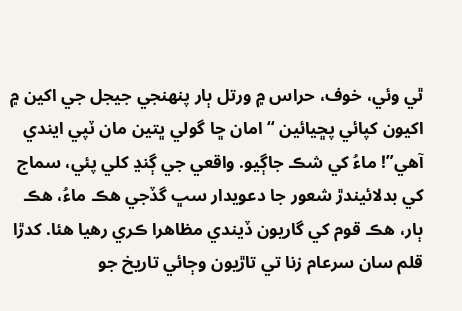ٿي وئي، خوف، حراس ۾ ورتل ٻار پنهنجي جيجل جي اکين ۾ اکيون کپائي پڇيائين “امان ڇا گولي ڀتين مان ٽپي ايندي آھي”! ماءُ کي شڪ جاڳيو. واقعي جي ڳنڍ کلي پئي، سماج کي بدلائيندڙ شعور جا دعويدار سڀ گڏجي هڪ ماءُ، هڪ ٻار، هڪ قوم کي گاريون ڏيندي مظاهرا ڪري رهيا هئا. کدڙا قلم سان سرعام زنا تي تاڙيون وڄائي تاريخ جو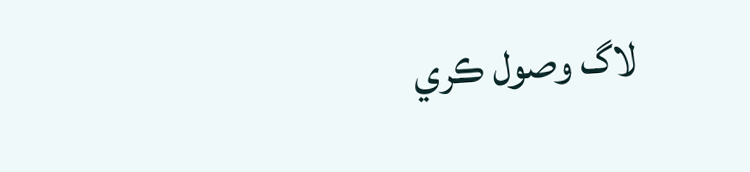لاگ وصول ڪري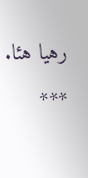رهيا هئا.

***